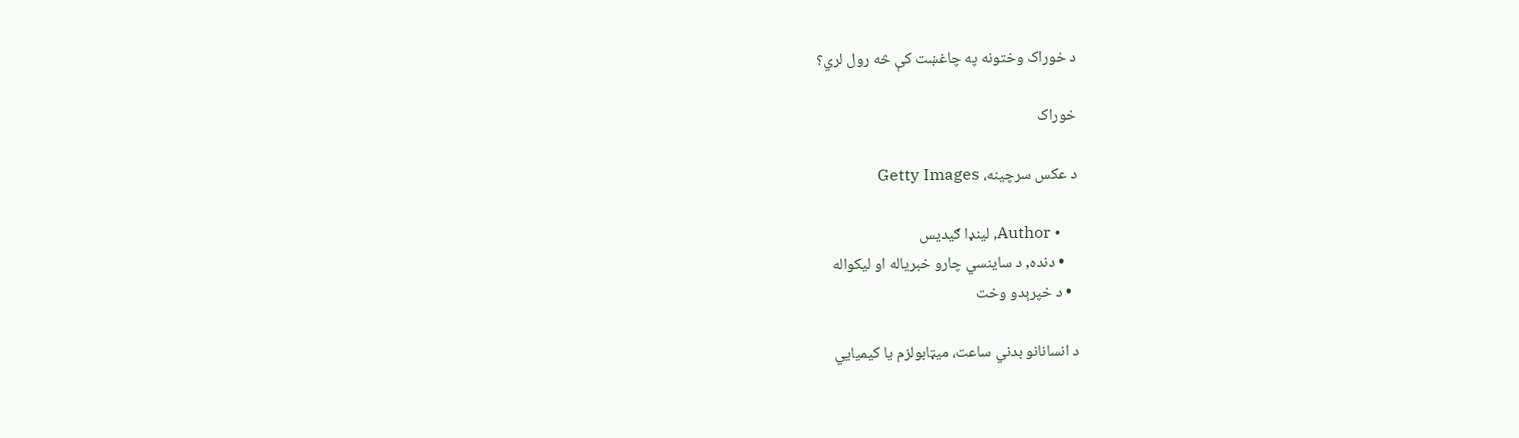د خوراک وختونه په چاغښت کې څه رول لري؟

خوراک

د عکس سرچینه، Getty Images

    • Author, لینډا ګیدیس
    • دنده, د ساینسي چارو خبریاله او لیکواله
  • د خپرېدو وخت

د انسانانو بدني ساعت، میټابولزم یا کیمیايي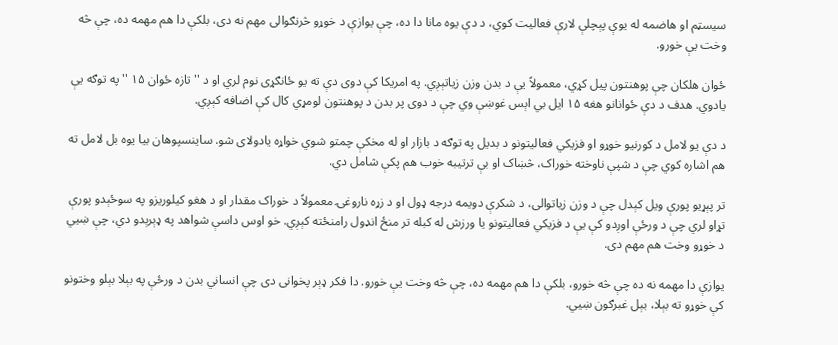سیسټم او هاضمه له یوې پېچلې لارې فعالیت کوي، د دې یوه مانا دا ده، چې یوازې د خوړو څرنګوالی مهم نه دی، بلکې دا هم مهمه ده، چې څه وخت یې خورو.

ځوان هلکان چې پوهنتون پیل کړي، معمولاً یې د بدن وزن زیاتېږي. په امریکا کې دوی دې ته یو ځانګړی نوم لري او د ''تازه ځوان ۱۵ '' په توګه یې یادوي. هدف د دې ځوانانو هغه ۱۵ ایل بي اېس غوښې وي چې د دوی پر بدن د پوهنتون لومړي کال کې اضافه کېږي.

د دې یو لامل د کورنیو خوړو او فزیکي فعالیتونو د بدیل په توګه د بازار او له مخکې چمتو شوي خواړه یادولای شو. ساینسپوهان بیا یوه بل لامل ته هم اشاره کوي چې د شپې ناوخته خوراک، څښاک او بې ترتیبه خوب هم پکې شامل دي.

تر پېړیو پورې ویل کېدل چې د وزن زیاتوالی، د شکرې دویمه درجه ډول او د زړه ناروغۍ معمولاً د خوراک مقدار او د هغو کیلوریزو په سوځېدو پورې تړاو لري چې د ورځې اوږدو کې یې د فزیکي فعالیتونو یا ورزش له کبله تر منځ انډول رامنځته کېږي. خو اوس داسې شواهد په ډېرېدو دي، چې ښيي د خوړو وخت هم مهم دی.

یوازې دا مهمه نه ده چې څه خورو، بلکې دا هم مهمه ده، چې څه وخت یې خورو. دا فکر ډېر پخوانی دی چې انساني بدن د ورځې په بېلا بېلو وختونو کې خوړو ته بېلا، بېل غبرګون ښيي.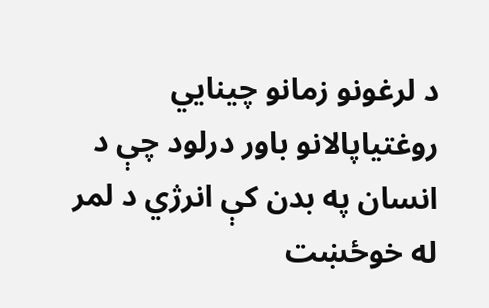د لرغونو زمانو چینايي روغتیاپالانو باور درلود چې د انسان په بدن کې انرژي د لمر له خوځښت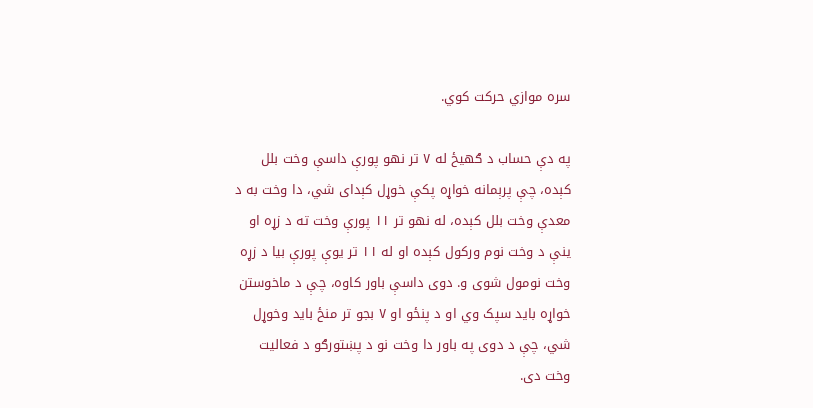سره موازي حرکت کوي.

په دې حساب د ګهیځ له ۷ تر نهو پورې داسې وخت بلل کېده، چې پرېمانه خواړه پکې خوړل کېدای شي، دا وخت به د معدې وخت بلل کېده، له نهو تر ۱۱ پورې وخت ته د زړه او ینې د وخت نوم ورکول کېده او له ۱۱ تر یوې پورې بیا د زړه وخت نومول شوی و. دوی داسې باور کاوه، چې د ماخوستن خواړه باید سپک وي او د پنځو او ۷ بجو تر منځ باید وخوړل شي، چې د دوی په باور دا وخت نو د پښتورګو د فعالیت وخت دی.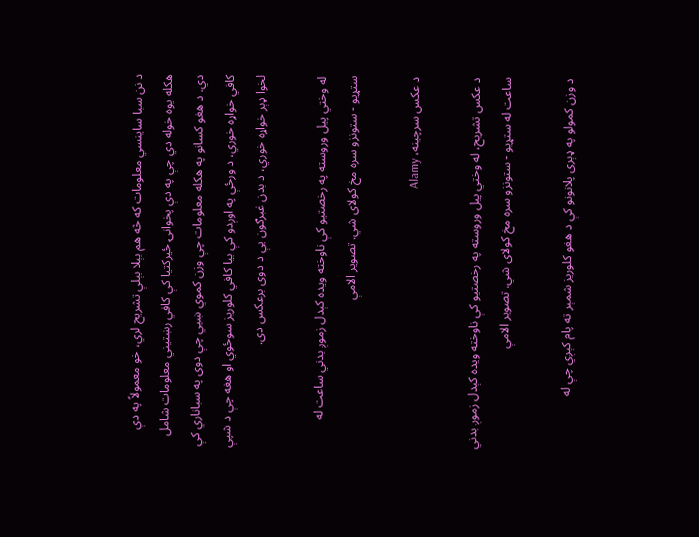د نن سبا ساینسي معلومات که څه هم بېلا بېلې تشریح لري، خو معمولاً په دې هکله یوه خوله دي چې په دې پخوانۍ ځیرکتیا کې کافي رښتیني معلومات شامل دي. د هغو کسانو په هکله معلومات چې وزن کموي ښيي چې دوی په سباناري کې کافي خواړه خوري، د ورځې په اوږدو کې بیا کافي کلوریز سوځوي او هغه چې د شپې لخوا ډېر خواړه خوري، د بدن غبرګون یې د دوی برعکس دی.

له وختي پیل وروسته په رخصتیو کې ناوخته ویده کېدل زموږ بدني ساعت له ستړیو - ستونزو سره مخ کولای شي. تصویر الامې

د عکس سرچینه، Alamy

د عکس تشریح، له وختي پیل وروسته په رخصتیو کې ناوخته ویده کېدل زموږ بدني ساعت له ستړیو - ستونزو سره مخ کولای شي. تصویر الامې

د وزن کمولو په ډېری پلانونو کې د هغو کلوریز شمېر ته پام کېږي چې له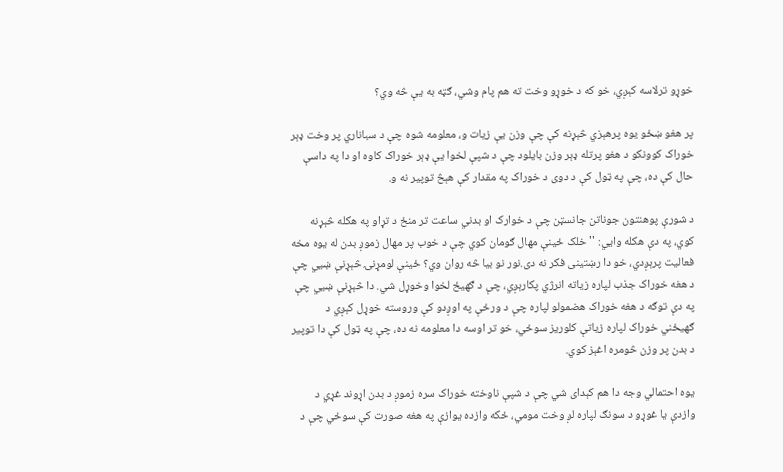خوړو ترلاسه کېږي، خو که د خوړو وخت ته هم پام وشي، ګټه به یې څه وي؟

پر هغو ښځو یوه پرهېزي څېړنه کې چې وزن یې زیات و، معلومه شوه چې د سباناري پر وخت ډېر خوراک کوونکو د هغو پرتله ډېر وزن بایلود چې د شپې لخوا یې ډېر خوراک کاوه او دا په داسې حال کې ده، چې په ټول کې د دوی د خوراک په مقدار کې هېڅ توپیر نه و.

د شورې پوهنتون جوناتن جانسټن چې د خوارک او بدني ساعت تر منځ د تړاو په هکله څېړنه کوي، په دې هکله وايي: ''خلک ځینې مهال ګومان کوي چې د خوب پر مهال زموږ بدن له یوه مخه فعالیت پرېږدي، خو دا رښتینی فکر نه دی.نور نو بیا څه روان وي؟ ځینې لومړنۍ څېړنې ښيي چې د هغه خوراک جذب لپاره زیاته انرژي پکارېږي، چې د ګهیځ لخوا وخوړل شي. دا څېړنې ښيي چې په دې توګه د هغه خوراک هضمولو لپاره چې د ورځې په اوږدو کې وروسته خوړل کېږي د ګهیځني خوراک لپاره زیاتې کلوریز سوځي، خو تر اوسه دا معلومه نه ده، چې په ټول کې دا توپیر د بدن پر وزن څومره اغېز کوي.

یوه احتمالي وجه دا هم کېدای شي چې د شپې ناوخته خوراک سره زموږ د بدن اړوند غړي د وازدې یا غوړو د سونګ لپاره لږ وخت مومي، ځکه وازده یوازې په هغه صورت کې سوځي چې د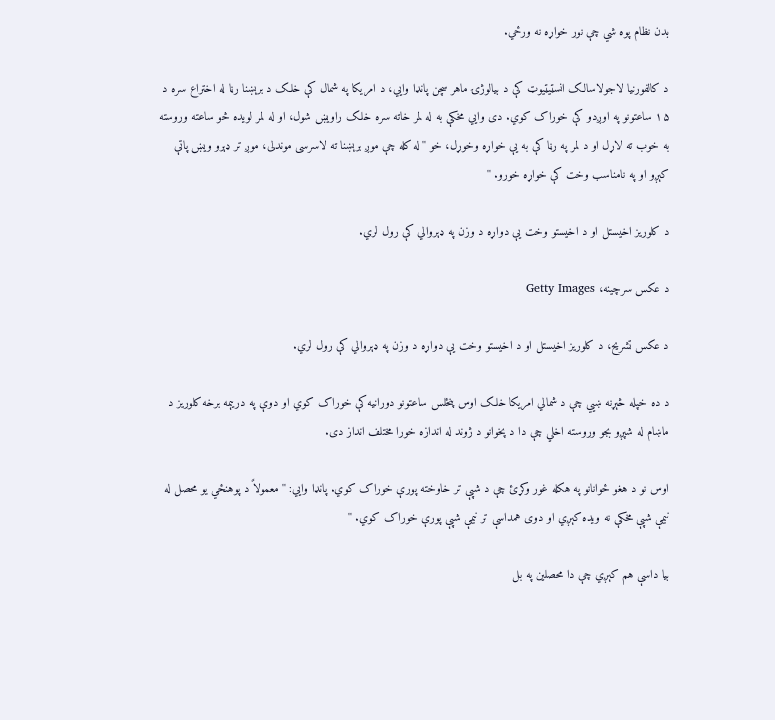بدن نظام پوه شي چې نور خواړه نه ورځي.

د کالفورنیا لاجولاسالک انسټیټیوټ کې د بیالوژۍ ماهر سچن پانډا وايي، د امریکا په شمال کې خلک د برېښنا رڼا له اختراع سره د ۱۵ ساعتونو په اوږدو کې خوراک کوي. دی وايي مخکې به له لمر خاته سره خلک راویښ شول، او له لمر لویده څو ساعته وروسته به خوب ته لاړل او د لمر په رڼا کې به یې خواړه وخوړل، خو ''له کله چې موږ برېښنا ته لاسرسی موندلی، موږ تر ډېرو ویښ پاتې کېږو او په نامناسب وخت کې خواړه خورو. ''

د کلوریز اخیستل او د اخیستو وخت یې دواړه د وزن په ډېروالي کې رول لري.

د عکس سرچینه، Getty Images

د عکس تشریح، د کلوریز اخیستل او د اخیستو وخت یې دواړه د وزن په ډېروالي کې رول لري.

د ده خپله څېړنه ښيي چې د شمالي امریکا خلک اوس پنځلس ساعتونو دورانیه کې خوراک کوي او دوې په دریېمه برخه کلوریز د ماښام له شپږو بجو وروسته اخلي چې دا د پخوانو د ژوند له اندازه خورا مختلف انداز دی.

اوس نو د هغو ځوانانو په هکله غور وکړئ چې د شپې تر خاوخته پورې خوراک کوي. پانډا وايي: ''معمولاً د پوهنځي یو محصل له نیمې شپې مخکې نه ویده کېږي او دوی همداسې تر نیمې شپې پورې خوراک کوي. ''

بیا داسې هم کېږي چې دا محصلین په بل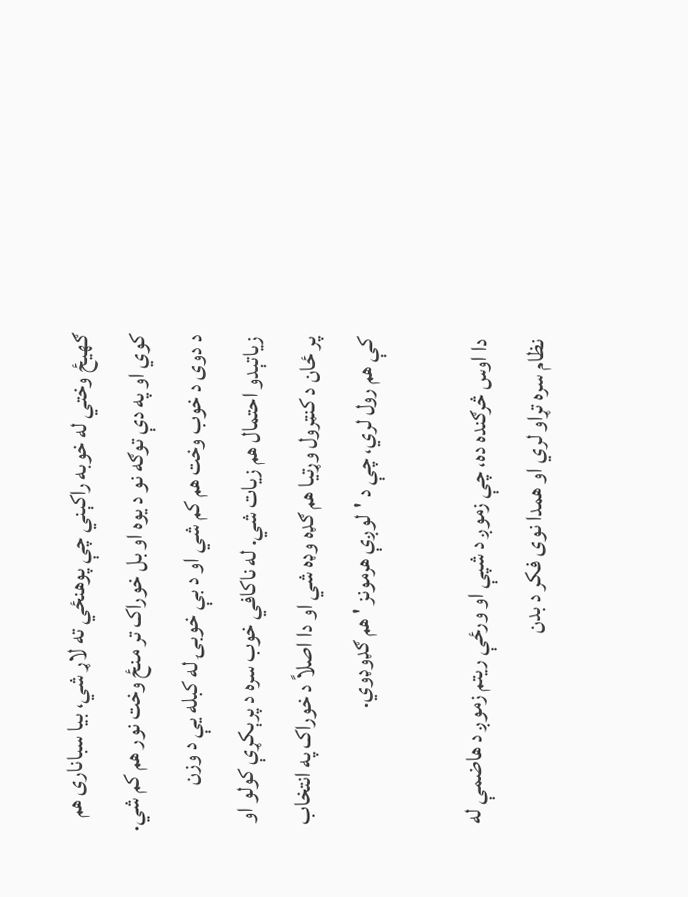ګهیځ وختي له خوبه راکېني چې پوهنځي ته لاړ شي، بیا سباناری هم کوي او په دې توګه نو د یوه او بل خوراک تر منځ وخت نور هم کم شي. د دوی د خوب وخت هم کم شي او د بې خوبۍ له کبله یې د وزن زیاتېدو احتمال هم زیات شي. له ناکافي خوب سره د پرېکړې کولو او پر ځان د کنټرول وړتیا هم ګډه وډه شي او دا اصلاً د خوراک په انتخاب کې هم رول لري، چې د 'لوږې هرمونز ' هم ګډوډوي.

دا اوس څرګنده ده، چې زموږ د شپې او ورځې ریتم زموږ د هاضمې له نظام سره تړاو لري او همدا نوی فکر د بدن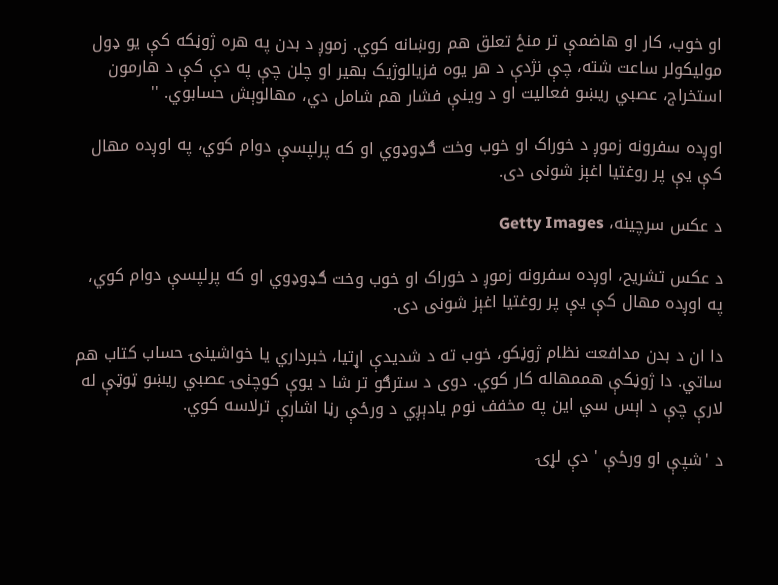او خوب، کار او هاضمې تر منځ تعلق هم روښانه کوي. زموږ د بدن په هره ژوڼکه کې یو ډول مولیکولر ساعت شته، چې نژدې د هر یوه فزیالوژیک بهیر او چلن چې په دې کې د هارمون استخراج، عصبي ریښو فعالیت او د وینې فشار هم شامل دي، مهالوېش حسابوي. ''

اوږده سفرونه زموږ د خوراک او خوب وخت ګډوډوي او که پرلپسې دوام کوي، په اوږده مهال کې یې پر روغتیا اغېز شونی دی.

د عکس سرچینه، Getty Images

د عکس تشریح، اوږده سفرونه زموږ د خوراک او خوب وخت ګډوډوي او که پرلپسې دوام کوي، په اوږده مهال کې یې پر روغتیا اغېز شونی دی.

دا ان د بدن مدافعت نظام ژوڼکو، خوب ته د شدیدې اړتیا، خبرداري یا خواشینۍ حساب کتاب هم ساتي. دا ژوڼکې هممهاله کار کوي. دوی د سترګو تر شا د یوې کوچنۍ عصبي ریښو ټوټې له لارې چې د اېس سي این په مخفف نوم یادېږي د ورځې رڼا اشارې ترلاسه کوي.

د 'شپې او ورځې ' دې لړۍ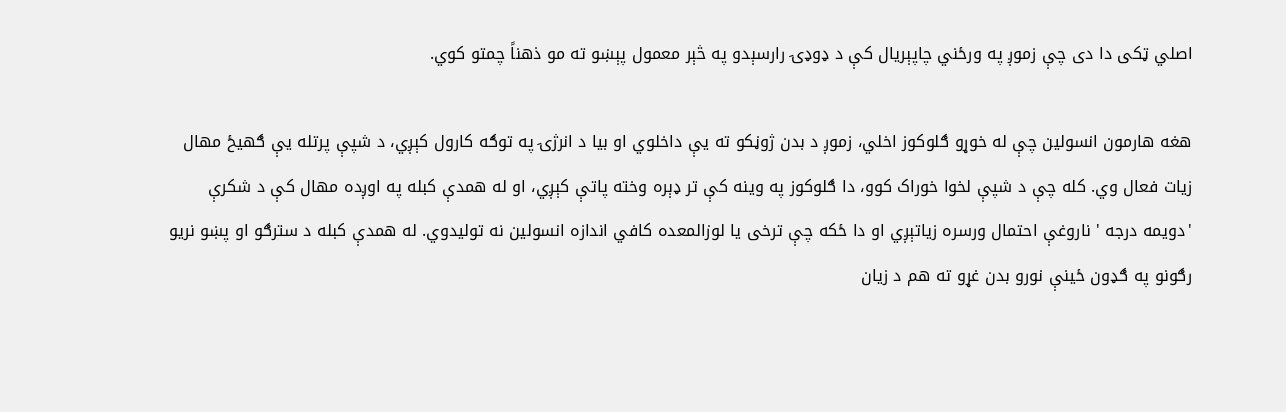اصلي ټکی دا دی چې زموږ په ورځني چاپېریال کې د ډوډۍ رارسېدو په څېر معمول پېښو ته مو ذهناً چمتو کوي.

هغه هارمون انسولین چې له خوړو ګلوکوز اخلي، زموږ د بدن ژوڼکو ته یې داخلوي او بیا د انرژۍ په توګه کارول کېږي، د شپې پرتله یې ګهیځ مهال زیات فعال وي. کله چې د شپې لخوا خوراک کوو، دا ګلوکوز په وینه کې تر ډېره وخته پاتې کېږي، او له همدې کبله په اوږده مهال کې د شکرې 'دویمه درجه ' ناروغې احتمال ورسره زیاتېږي او دا ځکه چې ترخی یا لوزالمعده کافي اندازه انسولین نه تولیدوي. له همدې کبله د سترګو او پښو نریو رګونو په ګډون ځینې نورو بدن غړو ته هم د زیان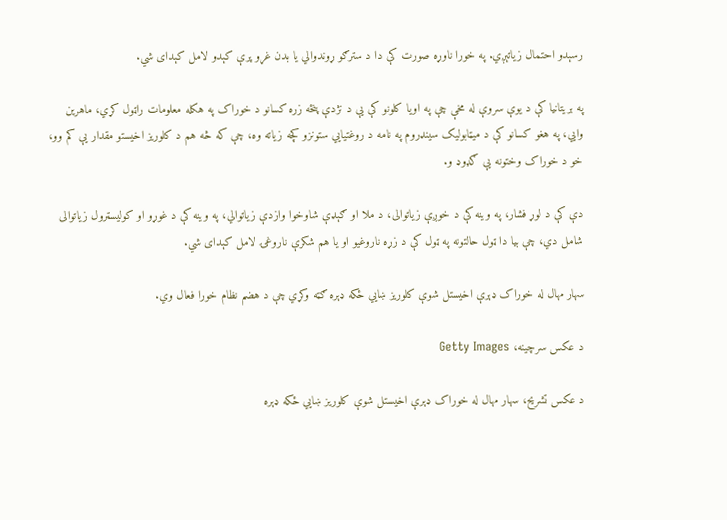رسېدو احتمال زیاتېږي. په خورا ناوړه صورت کې دا د سترګو ړوندوالي یا بدن غړو پرې کېدو لامل کېدای شي.

په بریتانیا کې د یوې سروې له مخې چې په اویا کلونو کې یې د نژدې پنځه زره کسانو د خوراک په هکله معلومات راټول کړي، ماهرین وايي، په هغو کسانو کې د میټابولیک سینډروم په نامه د روغتیايي ستونزو کچه زیاته وه، چې که څه هم د کلوریز اخیستو مقدار یې کم وو، خو د خوراک وختونه یې ګډوډ و.

دې کې د لوړ فشار، په وینه کې د خوږې زیاتوالی، د ملا او ګېډې شاوخوا وازدې زیاتوالي، په وینه کې د غوړو او کولیسټرول زیاتوالی شامل دي، چې بیا دا ټول حالتونه په ټول کې د زړه ناروغیو او یا هم شکرې ناروغۍ لامل کېدای شي.

سهار مهال له خوراک ډېرې اخیستل شوې کلوریز ښايي ځکه ډېره ګټه وکړي چې د هضم نظام خورا فعال وي.

د عکس سرچینه، Getty Images

د عکس تشریح، سهار مهال له خوراک ډېرې اخیستل شوې کلوریز ښايي ځکه ډېره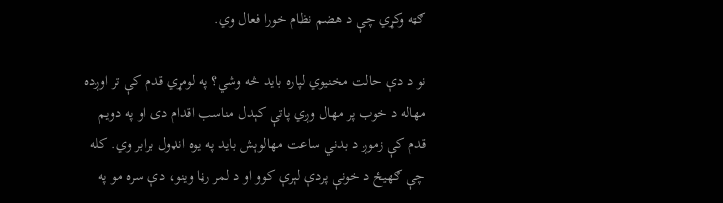ګټه وکړي چې د هضم نظام خورا فعال وي.

نو د دې حالت مخنیوي لپاره باید څه وشي؟ په لومړي قدم کې تر اوږده مهاله د خوب پر مهال وږي پاتې کېدل مناسب اقدام دی او په دویم قدم کې زموږ د بدني ساعت مهالوېش باید په یوه انډول برابر وي. کله چې ګهیځ د خونې پردې لېرې کوو او د لمر رڼا وینو، دې سره مو په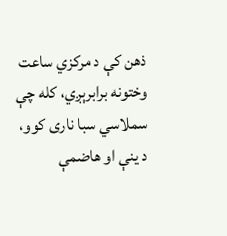ذهن کې د مرکزي ساعت وختونه برابرېږي، کله چې سملاسي سبا ناری کوو، د ینې او هاضمې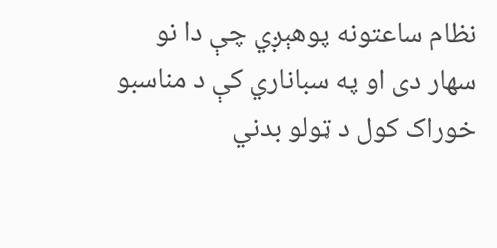نظام ساعتونه پوهېږي چې دا نو سهار دی او په سباناري کې د مناسبو خوراک کول د ټولو بدني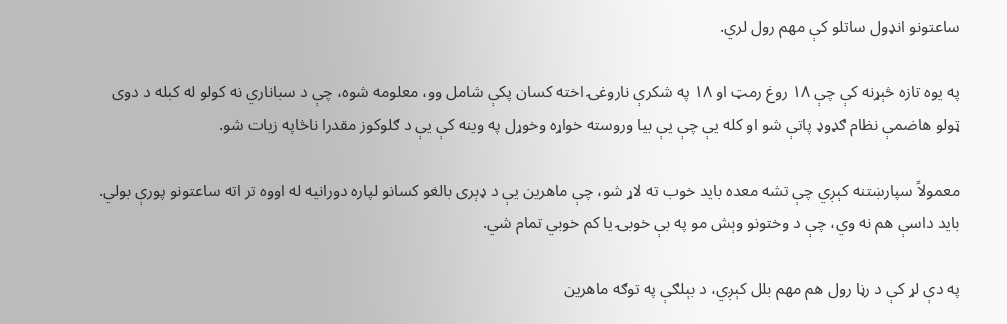ساعتونو انډول ساتلو کې مهم رول لري.

په یوه تازه څېړنه کې چې ۱۸ روغ رمټ او ۱۸ په شکرې ناروغۍ اخته کسان پکې شامل وو، معلومه شوه، چې د سباناري نه کولو له کبله د دوی ټولو هاضمې نظام ګډوډ پاتې شو او کله یې چې یې بیا وروسته خواړه وخوړل په وینه کې یې د ګلوکوز مقدرا ناڅاپه زیات شو.

معمولاً سپارښتنه کېږي چې تشه معده باید خوب ته لاړ شو، چې ماهرین یې د ډېری بالغو کسانو لپاره دورانیه له اووه تر اته ساعتونو پورې بولي. باید داسې هم نه وي، چې د وختونو وېش مو په بې خوبۍ یا کم خوبي تمام شي.

په دې لړ کې د رڼا رول هم مهم بلل کېږي، د بېلګې په توګه ماهرین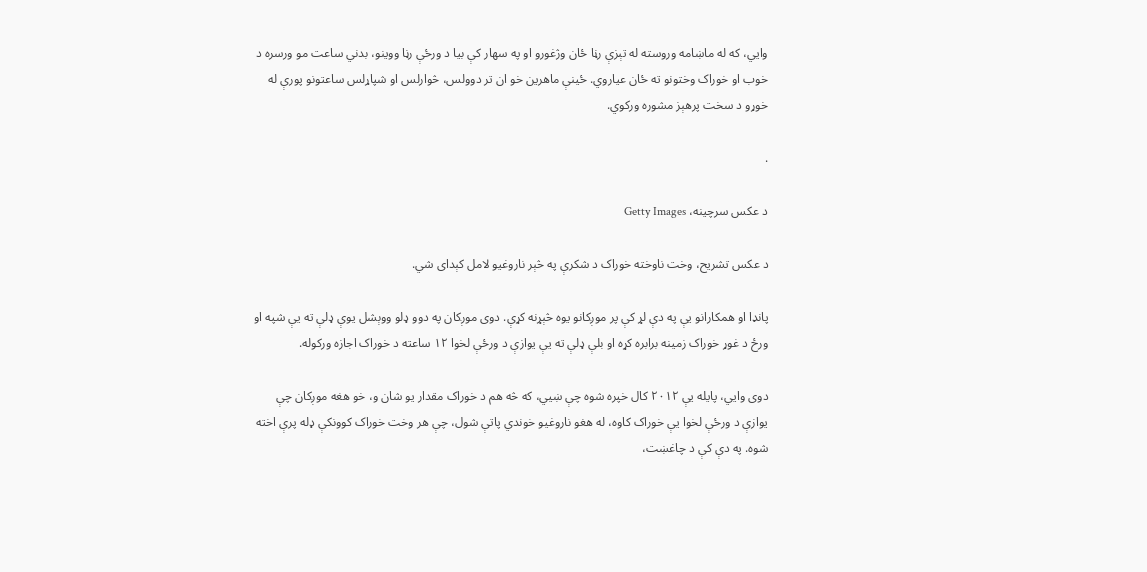وايي، که له ماښامه وروسته له تېزې رڼا ځان وژغورو او په سهار کې بیا د ورځې رڼا ووینو، بدني ساعت مو ورسره د خوب او خوراک وختونو ته ځان عیاروي. ځینې ماهرین خو ان تر دوولس، څوارلس او شپاړلس ساعتونو پورې له خوړو د سخت پرهېز مشوره ورکوي.

.

د عکس سرچینه، Getty Images

د عکس تشریح، وخت ناوخته خوراک د شکرې په څېر ناروغیو لامل کېدای شي.

پانډا او همکارانو یې په دې لړ کې پر موږکانو یوه څېړنه کړې. دوی موږکان په دوو ډلو ووېشل یوې ډلې ته یې شپه او ورځ د غوړ خوراک زمینه برابره کړه او بلې ډلې ته یې یوازې د ورځې لخوا ۱۲ ساعته د خوراک اجازه ورکوله.

دوی وايي، پایله یې ۲۰۱۲ کال خپره شوه چې ښيي، که څه هم د خوراک مقدار یو شان و، خو هغه موږکان چې یوازې د ورځې لخوا یې خوراک کاوه، له هغو ناروغیو خوندي پاتې شول، چې هر وخت خوراک کوونکې ډله پرې اخته شوه. په دې کې د چاغښت،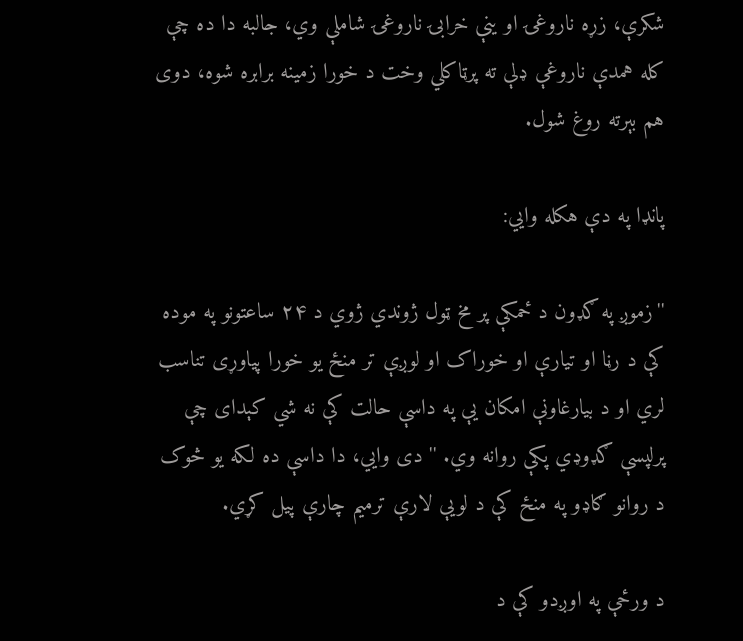شکرې، زړه ناروغۍ او ینې خرابۍ ناروغۍ شاملې وي، جالبه دا ده چې کله همدې ناروغې ډلې ته پرټاکلي وخت د خورا زمینه برابره شوه، دوی هم بېرته روغ شول.

پانډا په دې هکله وايي:

''زموږ په ګډون د ځمکې پر مخ ټول ژوندي ژوي د ۲۴ ساعتونو په موده کې د رڼا او تیارې او خوراک او لوږې تر منځ یو خورا پیاوړی تناسب لري او د بیارغاونې امکان یې په داسې حالت کې نه شي کېدای چې پرلپسې ګډوډي پکې روانه وي. '' دی وايي، دا داسې ده لکه یو څوک د روانو ګاډو په منځ کې د لویې لارې ترمیم چارې پیل کړي.

د ورځې په اوږدو کې د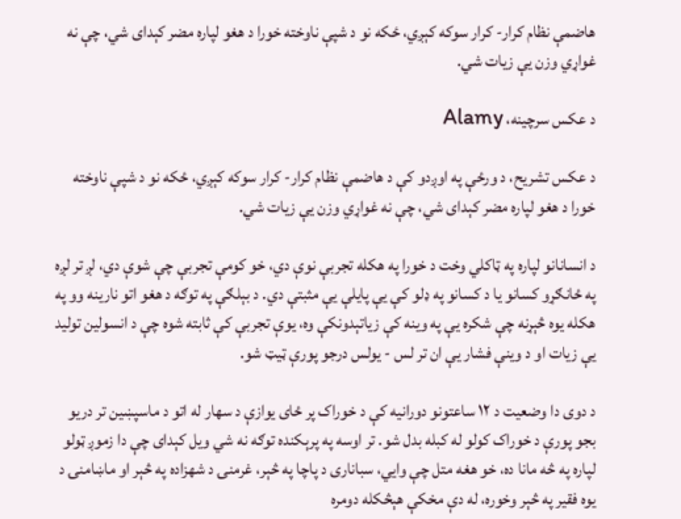هاضمې نظام کرار- کرار سوکه کېږي، ځکه نو د شپې ناوخته خورا د هغو لپاره مضر کېدای شي، چې نه غواړي وزن یې زیات شي.

د عکس سرچینه، Alamy

د عکس تشریح، د ورځې په اوږدو کې د هاضمې نظام کرار- کرار سوکه کېږي، ځکه نو د شپې ناوخته خورا د هغو لپاره مضر کېدای شي، چې نه غواړي وزن یې زیات شي.

د انسانانو لپاره په ټاکلي وخت د خورا په هکله تجربې نوې دي، خو کومې تجربې چې شوې دي، لږ تر لږه په ځانګړو کسانو یا د کسانو په ډلو کې یې پایلې یې مثبتې دي. د بېلګې په توګه د هغو اتو نارینه وو په هکله یوه څېړنه چې شکره یې په وینه کې زیاتېدونکې وه، یوې تجربې کې ثابته شوه چې د انسولین تولید یې زیات او د وینې فشار یې ان تر لس - یولس درجو پورې ټیټ شو.

د دوی دا وضعیت د ۱۲ ساعتونو دورانیه کې د خوراک پر ځای یوازې د سهار له اتو د ماسپښین تر دریو بجو پورې د خوراک کولو له کبله بدل شو. تر اوسه په پرېکنده توګه نه شي ویل کېدای چې دا زموږ ټولو لپاره په څه مانا ده، خو هغه متل چې وايي، سباناری د پاچا په څېر، غرمنۍ د شهزاده په څېر او ماښامنۍ د یوه فقیر په څېر وخوره، له دې مخکې هېڅکله دومره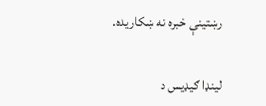رښتینې خبره نه ښکاریده.

لینډا ګیډیس د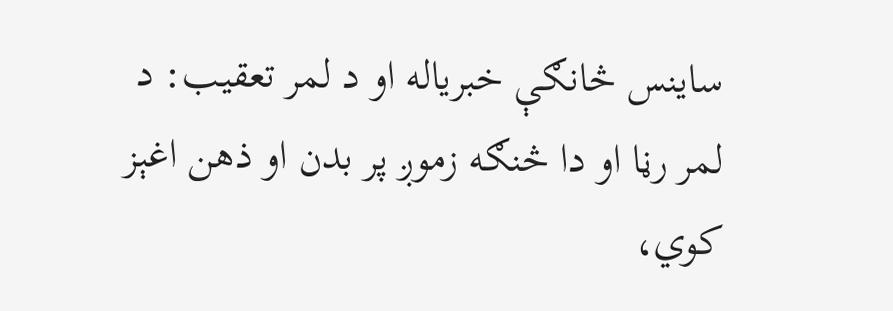ساینس څانګې خبریاله او د لمر تعقیب: د لمر رڼا او دا څنګه زموږ پر بدن او ذهن اغېز کوي،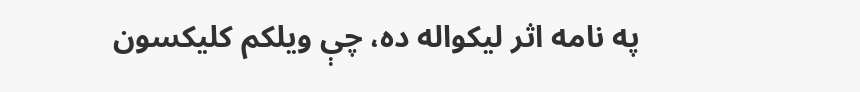په نامه اثر لیکواله ده، چې ویلکم کلیکسون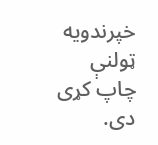خپرندویه ټولنې چاپ کړی دی.